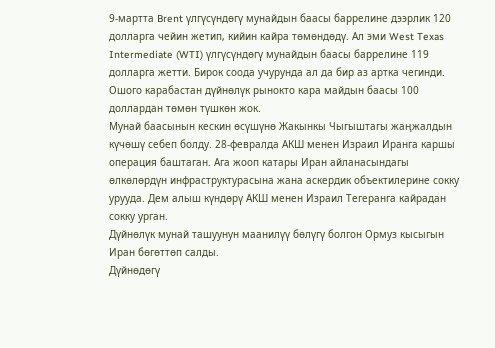9-мартта Brent үлгүсүндөгү мунайдын баасы баррелине дээрлик 120 долларга чейин жетип, кийин кайра төмөндөдү. Ал эми West Texas Intermediate (WTI) үлгүсүндөгү мунайдын баасы баррелине 119 долларга жетти. Бирок соода учурунда ал да бир аз артка чегинди. Ошого карабастан дүйнөлүк рынокто кара майдын баасы 100 доллардан төмөн түшкөн жок.
Мунай баасынын кескин өсүшүнө Жакынкы Чыгыштагы жаңжалдын күчөшү себеп болду. 28-февралда АКШ менен Израил Иранга каршы операция баштаган. Ага жооп катары Иран айланасындагы өлкөлөрдүн инфраструктурасына жана аскердик объектилерине сокку урууда. Дем алыш күндөрү АКШ менен Израил Тегеранга кайрадан сокку урган.
Дүйнөлүк мунай ташуунун маанилүү бөлүгү болгон Ормуз кысыгын Иран бөгөттөп салды.
Дүйнөдөгү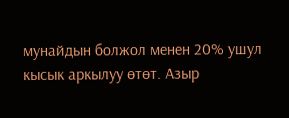мунайдын болжол менен 20% ушул кысык аркылуу өтөт. Азыр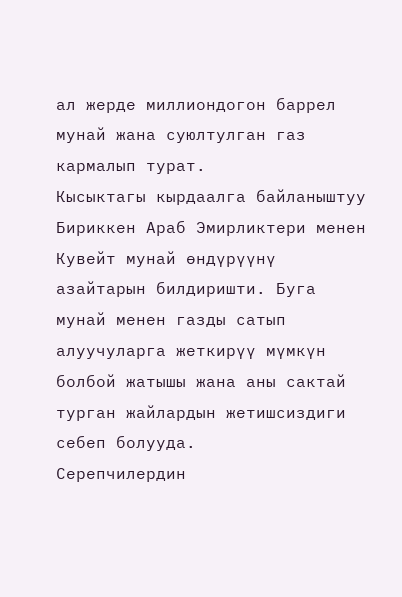ал жерде миллиондогон баррел мунай жана суюлтулган газ кармалып турат.
Кысыктагы кырдаалга байланыштуу Бириккен Араб Эмирликтери менен Кувейт мунай өндүрүүнү азайтарын билдиришти. Буга мунай менен газды сатып алуучуларга жеткирүү мүмкүн болбой жатышы жана аны сактай турган жайлардын жетишсиздиги себеп болууда.
Серепчилердин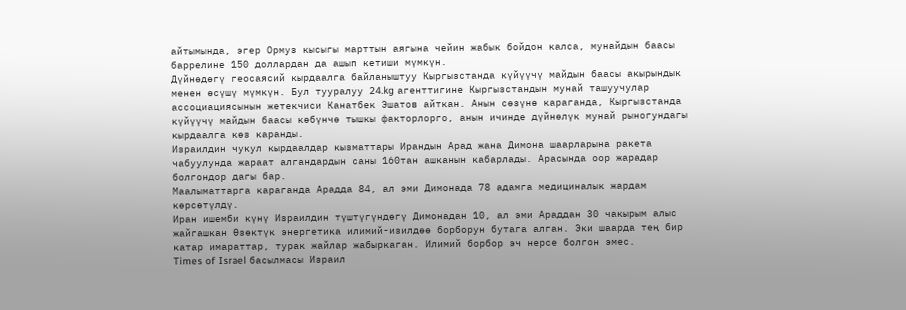айтымында, эгер Ормуз кысыгы марттын аягына чейин жабык бойдон калса, мунайдын баасы баррелине 150 доллардан да ашып кетиши мүмкүн.
Дүйнөдөгү геосаясий кырдаалга байланыштуу Кыргызстанда күйүүчү майдын баасы акырындык менен өсүшү мүмкүн. Бул тууралуу 24.kg агенттигине Кыргызстандын мунай ташуучулар ассоциациясынын жетекчиси Канатбек Эшатов айткан. Анын сөзүнө караганда, Кыргызстанда күйүүчү майдын баасы көбүнчө тышкы факторлорго, анын ичинде дүйнөлүк мунай рыногундагы кырдаалга көз каранды.
Израилдин чукул кырдаалдар кызматтары Ирандын Арад жана Димона шаарларына ракета чабуулунда жараат алгандардын саны 160тан ашканын кабарлады. Арасында оор жарадар болгондор дагы бар.
Маалыматтарга караганда Арадда 84, ал эми Димонада 78 адамга медициналык жардам көрсөтүлдү.
Иран ишемби күнү Израилдин түштүгүндөгү Димонадан 10, ал эми Араддан 30 чакырым алыс жайгашкан Өзөктүк энергетика илимий-изилдөө борборун бутага алган. Эки шаарда тең бир катар имараттар, турак жайлар жабыркаган. Илимий борбор эч нерсе болгон эмес.
Times of Israel басылмасы Израил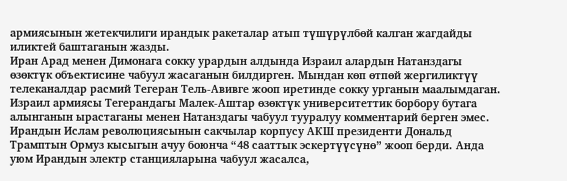армиясынын жетекчилиги ирандык ракеталар атып түшүрүлбөй калган жагдайды иликтей баштаганын жазды.
Иран Арад менен Димонага сокку урардын алдында Израил алардын Натанздагы өзөктүк объектисине чабуул жасаганын билдирген. Мындан көп өтпөй жергиликтүү телеканалдар расмий Тегеран Тель-Авивге жооп иретинде сокку урганын маалымдаган.
Израил армиясы Тегерандагы Малек-Аштар өзөктүк университеттик борбору бутага алынганын ырастаганы менен Натанздагы чабуул тууралуу комментарий берген эмес.
Ирандын Ислам революциясынын сакчылар корпусу АКШ президенти Дональд Трамптын Ормуз кысыгын ачуу боюнча “48 сааттык эскертүүсүнө” жооп берди. Анда уюм Ирандын электр станцияларына чабуул жасалса,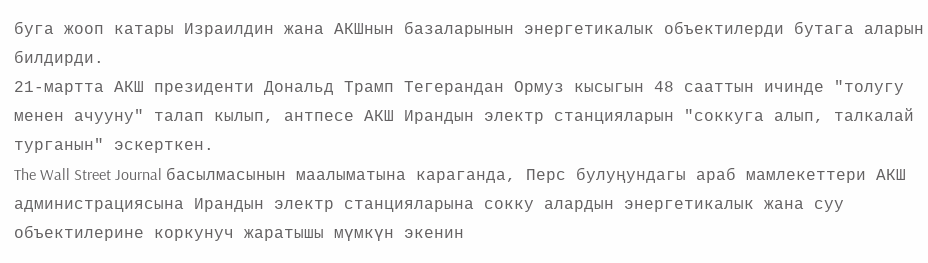буга жооп катары Израилдин жана АКШнын базаларынын энергетикалык объектилерди бутага аларын билдирди.
21-мартта АКШ президенти Дональд Трамп Тегерандан Ормуз кысыгын 48 сааттын ичинде "толугу менен ачууну" талап кылып, антпесе АКШ Ирандын электр станцияларын "соккуга алып, талкалай турганын" эскерткен.
The Wall Street Journal басылмасынын маалыматына караганда, Перс булуңундагы араб мамлекеттери АКШ администрациясына Ирандын электр станцияларына сокку алардын энергетикалык жана суу объектилерине коркунуч жаратышы мүмкүн экенин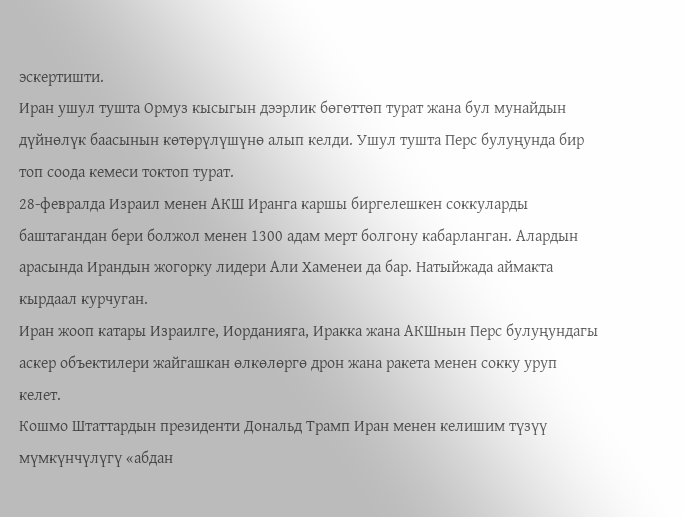эскертишти.
Иран ушул тушта Ормуз кысыгын дээрлик бөгөттөп турат жана бул мунайдын дүйнөлүк баасынын көтөрүлүшүнө алып келди. Ушул тушта Перс булуңунда бир топ соода кемеси токтоп турат.
28-февралда Израил менен АКШ Иранга каршы биргелешкен соккуларды баштагандан бери болжол менен 1300 адам мерт болгону кабарланган. Алардын арасында Ирандын жогорку лидери Али Хаменеи да бар. Натыйжада аймакта кырдаал курчуган.
Иран жооп катары Израилге, Иорданияга, Иракка жана АКШнын Перс булуңундагы аскер объектилери жайгашкан өлкөлөргө дрон жана ракета менен сокку уруп келет.
Кошмо Штаттардын президенти Дональд Трамп Иран менен келишим түзүү мүмкүнчүлүгү «абдан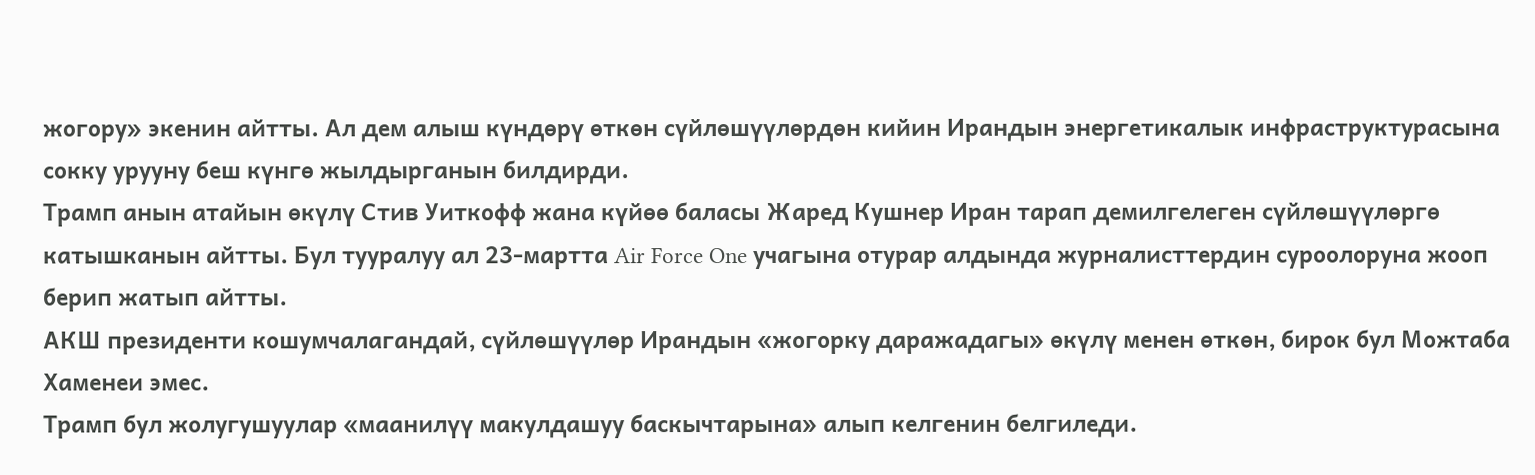жогору» экенин айтты. Ал дем алыш күндөрү өткөн сүйлөшүүлөрдөн кийин Ирандын энергетикалык инфраструктурасына сокку урууну беш күнгө жылдырганын билдирди.
Трамп анын атайын өкүлү Стив Уиткофф жана күйөө баласы Жаред Кушнер Иран тарап демилгелеген сүйлөшүүлөргө катышканын айтты. Бул тууралуу ал 23-мартта Air Force One учагына отурар алдында журналисттердин суроолоруна жооп берип жатып айтты.
АКШ президенти кошумчалагандай, сүйлөшүүлөр Ирандын «жогорку даражадагы» өкүлү менен өткөн, бирок бул Можтаба Хаменеи эмес.
Трамп бул жолугушуулар «маанилүү макулдашуу баскычтарына» алып келгенин белгиледи.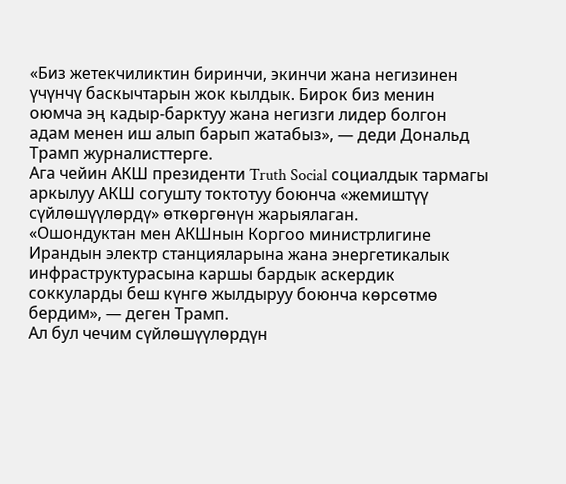«Биз жетекчиликтин биринчи, экинчи жана негизинен үчүнчү баскычтарын жок кылдык. Бирок биз менин оюмча эң кадыр-барктуу жана негизги лидер болгон адам менен иш алып барып жатабыз», — деди Дональд Трамп журналисттерге.
Ага чейин АКШ президенти Truth Social социалдык тармагы аркылуу АКШ согушту токтотуу боюнча «жемиштүү сүйлөшүүлөрдү» өткөргөнүн жарыялаган.
«Ошондуктан мен АКШнын Коргоо министрлигине Ирандын электр станцияларына жана энергетикалык инфраструктурасына каршы бардык аскердик соккуларды беш күнгө жылдыруу боюнча көрсөтмө бердим», — деген Трамп.
Ал бул чечим сүйлөшүүлөрдүн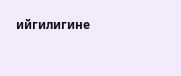ийгилигине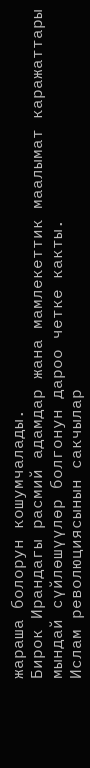жараша болорун кошумчалады.
Бирок Ирандагы расмий адамдар жана мамлекеттик маалымат каражаттары мындай сүйлөшүүлөр болгонун дароо четке какты.
Ислам революциясынын сакчылар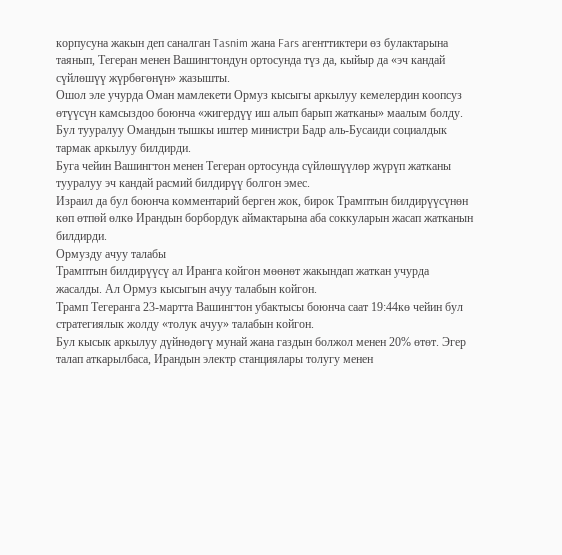корпусуна жакын деп саналган Tasnim жана Fars агенттиктери өз булактарына таянып, Тегеран менен Вашингтондун ортосунда түз да, кыйыр да «эч кандай сүйлөшүү жүрбөгөнүн» жазышты.
Ошол эле учурда Оман мамлекети Ормуз кысыгы аркылуу кемелердин коопсуз өтүүсүн камсыздоо боюнча «жигердүү иш алып барып жатканы» маалым болду. Бул тууралуу Омандын тышкы иштер министри Бадр аль-Бусаиди социалдык тармак аркылуу билдирди.
Буга чейин Вашингтон менен Тегеран ортосунда сүйлөшүүлөр жүрүп жатканы тууралуу эч кандай расмий билдирүү болгон эмес.
Израил да бул боюнча комментарий берген жок, бирок Трамптын билдирүүсүнөн көп өтпөй өлкө Ирандын борбордук аймактарына аба соккуларын жасап жатканын билдирди.
Ормузду ачуу талабы
Трамптын билдирүүсү ал Иранга койгон мөөнөт жакындап жаткан учурда жасалды. Ал Ормуз кысыгын ачуу талабын койгон.
Трамп Тегеранга 23-мартта Вашингтон убактысы боюнча саат 19:44кө чейин бул стратегиялык жолду «толук ачуу» талабын койгон.
Бул кысык аркылуу дүйнөдөгү мунай жана газдын болжол менен 20% өтөт. Эгер талап аткарылбаса, Ирандын электр станциялары толугу менен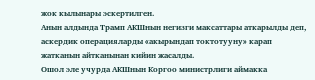жок кылынары эскертилген.
Анын алдында Трамп АКШнын негизги максаттары аткарылды деп, аскердик операцияларды «акырындап токтотууну» карап жатканын айтканынан кийин жасалды.
Ошол эле учурда АКШнын Коргоо министрлиги аймакка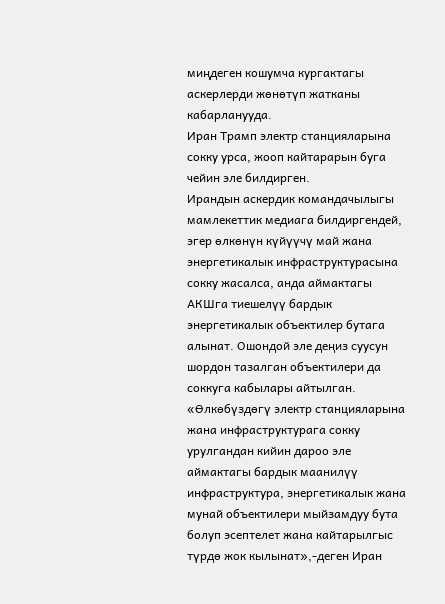миңдеген кошумча кургактагы аскерлерди жөнөтүп жатканы кабарланууда.
Иран Трамп электр станцияларына сокку урса, жооп кайтарарын буга чейин эле билдирген.
Ирандын аскердик командачылыгы мамлекеттик медиага билдиргендей, эгер өлкөнүн күйүүчү май жана энергетикалык инфраструктурасына сокку жасалса, анда аймактагы АКШга тиешелүү бардык энергетикалык объектилер бутага алынат. Ошондой эле деңиз суусун шордон тазалган объектилери да соккуга кабылары айтылган.
«Өлкөбүздөгү электр станцияларына жана инфраструктурага сокку урулгандан кийин дароо эле аймактагы бардык маанилүү инфраструктура, энергетикалык жана мунай объектилери мыйзамдуу бута болуп эсептелет жана кайтарылгыс түрдө жок кылынат»,-деген Иран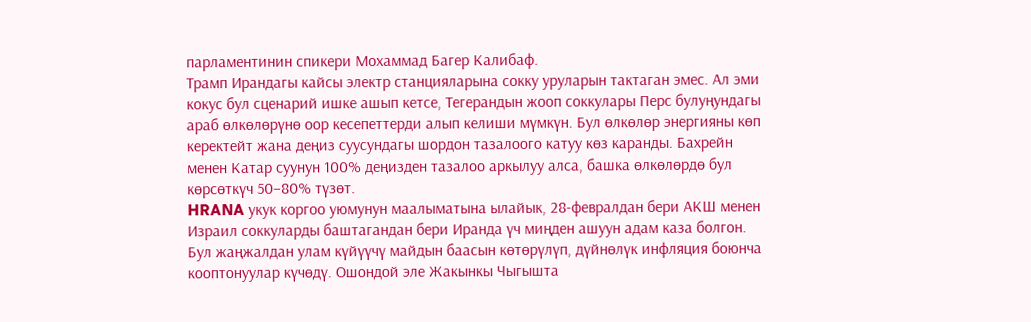парламентинин спикери Мохаммад Багер Калибаф.
Трамп Ирандагы кайсы электр станцияларына сокку уруларын тактаган эмес. Ал эми кокус бул сценарий ишке ашып кетсе, Тегерандын жооп соккулары Перс булуңундагы араб өлкөлөрүнө оор кесепеттерди алып келиши мүмкүн. Бул өлкөлөр энергияны көп керектейт жана деңиз суусундагы шордон тазалоого катуу көз каранды. Бахрейн менен Катар суунун 100% деңизден тазалоо аркылуу алса, башка өлкөлөрдө бул көрсөткүч 50–80% түзөт.
HRANA укук коргоо уюмунун маалыматына ылайык, 28-февралдан бери АКШ менен Израил соккуларды баштагандан бери Иранда үч миңден ашуун адам каза болгон.
Бул жаңжалдан улам күйүүчү майдын баасын көтөрүлүп, дүйнөлүк инфляция боюнча кооптонуулар күчөдү. Ошондой эле Жакынкы Чыгышта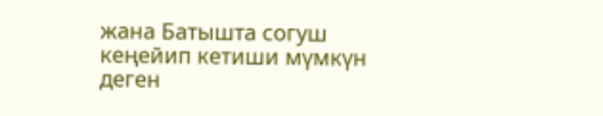жана Батышта согуш кеңейип кетиши мүмкүн деген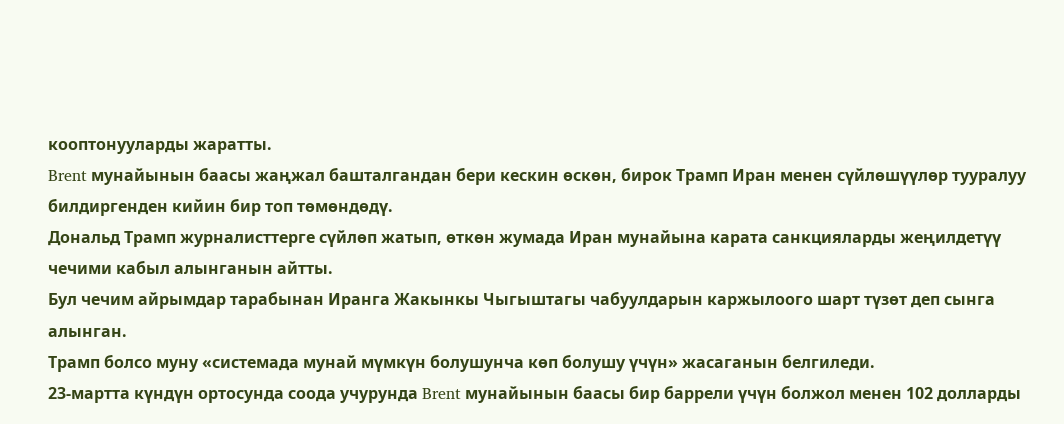кооптонууларды жаратты.
Brent мунайынын баасы жаңжал башталгандан бери кескин өскөн, бирок Трамп Иран менен сүйлөшүүлөр тууралуу билдиргенден кийин бир топ төмөндөдү.
Дональд Трамп журналисттерге сүйлөп жатып, өткөн жумада Иран мунайына карата санкцияларды жеңилдетүү чечими кабыл алынганын айтты.
Бул чечим айрымдар тарабынан Иранга Жакынкы Чыгыштагы чабуулдарын каржылоого шарт түзөт деп сынга алынган.
Трамп болсо муну «системада мунай мүмкүн болушунча көп болушу үчүн» жасаганын белгиледи.
23-мартта күндүн ортосунда соода учурунда Brent мунайынын баасы бир баррели үчүн болжол менен 102 долларды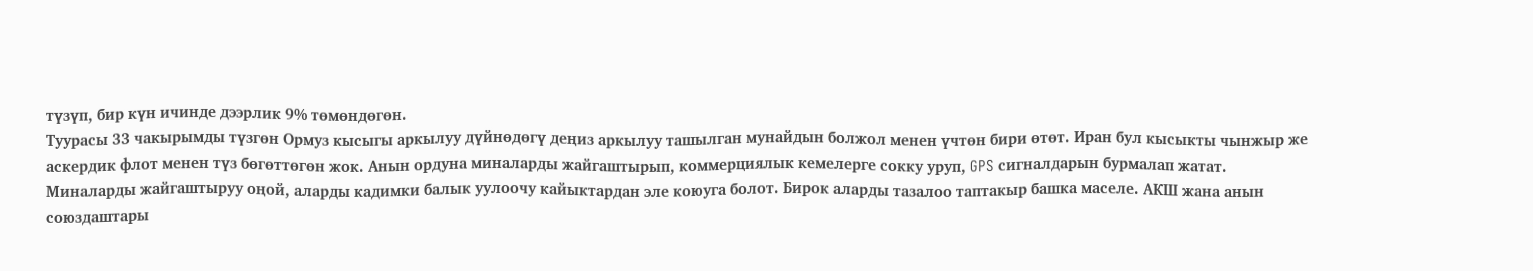түзүп, бир күн ичинде дээрлик 9% төмөндөгөн.
Туурасы 33 чакырымды түзгөн Ормуз кысыгы аркылуу дүйнөдөгү деңиз аркылуу ташылган мунайдын болжол менен үчтөн бири өтөт. Иран бул кысыкты чынжыр же аскердик флот менен түз бөгөттөгөн жок. Анын ордуна миналарды жайгаштырып, коммерциялык кемелерге сокку уруп, GPS сигналдарын бурмалап жатат.
Миналарды жайгаштыруу оңой, аларды кадимки балык уулоочу кайыктардан эле коюуга болот. Бирок аларды тазалоо таптакыр башка маселе. АКШ жана анын союздаштары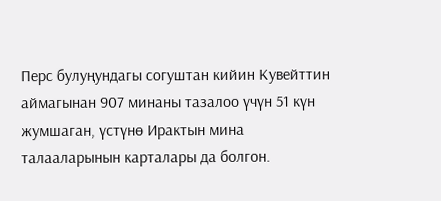Перс булуңундагы согуштан кийин Кувейттин аймагынан 907 минаны тазалоо үчүн 51 күн жумшаган, үстүнө Ирактын мина талааларынын карталары да болгон.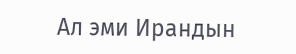Ал эми Ирандын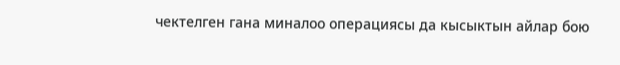чектелген гана миналоо операциясы да кысыктын айлар бою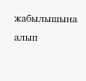жабылышына алып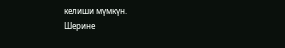келиши мүмкүн.
Шерине